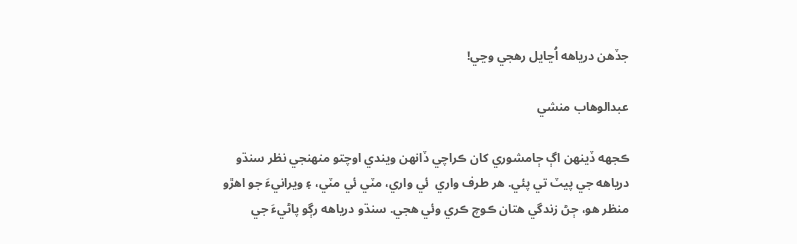جڏهن درياهه اُڃايل رهجي وڃي!

عبدالوهاب منشي

ڪجهه ڏينهن اڳ ڄامشوري کان ڪراچي ڏانهن ويندي اوچتو منهنجي نظر سنڌو درياهه جي پيٽ تي پئي. هر طرف واري  ئي واري، مٽي ئي مٽي، ۽ ويرانيءَ جو اهڙو منظر هو، ڄڻ زندگي هتان ڪوچ ڪري وئي هجي. سنڌو درياهه رڳو پاڻيءَ جي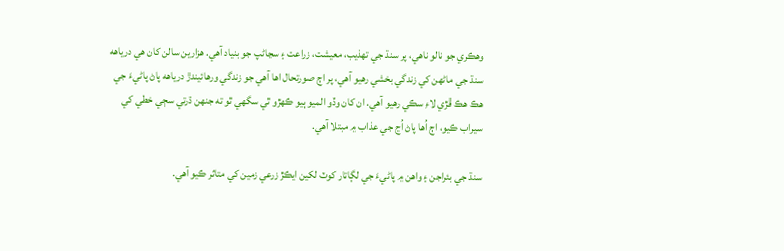وهڪري جو نالو ناهي، پر سنڌ جي تهذيب، معيشت، زراعت ۽ سڃاڻپ جو بنياد آهي. هزارين سالن کان هي درياهه سنڌ جي ماڻهن کي زندگي بخشي رهيو آهي، پر اڄ صورتحال اها آهي جو زندگي ورهائيندڙ درياهه پاڻ پاڻيءَ جي هڪ هڪ ڦڙي لاءِ سڪي رهيو آهي. ان کان وڏو الميو ٻيو ڪهڙو ٿي سگهي ٿو ته جنهن ڌرتي سڄي خطي کي سيراب ڪيو، اڄ اُها پاڻ اُڃ جي عذاب ۾ مبتلا آهي.

سنڌ جي بئراجن ۽ واهن ۾ پاڻيءَ جي لڳاتار کوٽ لکين ايڪڙ زرعي زمين کي متاثر ڪيو آهي.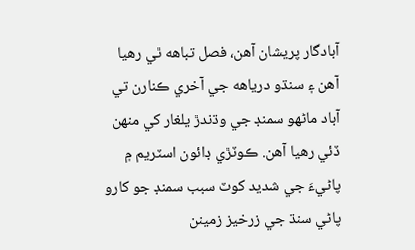آبادگار پريشان آهن، فصل تباهه ٿي رهيا آهن ۽ سنڌو درياهه جي آخري ڪنارن تي آباد ماڻهو سمنڊ جي وڌندڙ يلغار کي منهن ڏئي رهيا آهن. ڪوٽڙي ڊائون اسٽريم ۾ پاڻيءَ جي شديد کوٽ سبب سمنڊ جو کارو پاڻي سنڌ جي زرخيز زمينن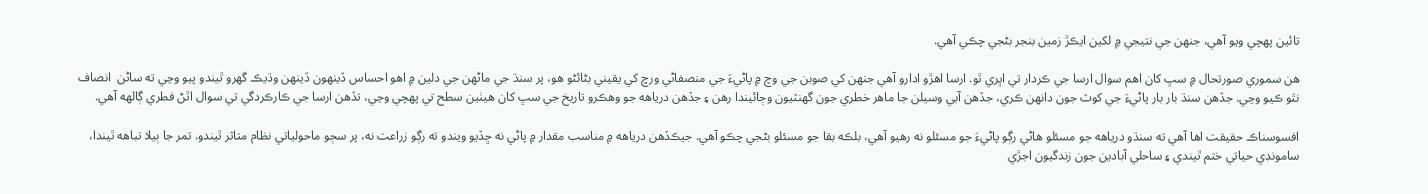تائين پهچي ويو آهي، جنهن جي نتيجي ۾ لکين ايڪڙ زمين بنجر بڻجي چڪي آهي.

هن سموري صورتحال ۾ سڀ کان اهم سوال ارسا جي ڪردار تي اڀري ٿو. ارسا اهڙو ادارو آهي جنهن کي صوبن جي وچ ۾ پاڻيءَ جي منصفاڻي ورڇ کي يقيني بڻائڻو هو، پر سنڌ جي ماڻهن جي دلين ۾ اهو احساس ڏينهون ڏينهن وڌيڪ گهرو ٿيندو پيو وڃي ته ساڻن  انصاف نٿو ڪيو وڃي. جڏهن سنڌ بار بار پاڻيءَ جي کوٽ جون دانهن ڪري، جڏهن آبي وسيلن جا ماهر خطري جون گهنٽيون وڄائيندا رهن ۽ جڏهن درياهه جو وهڪرو تاريخ جي سڀ کان هيٺين سطح تي پهچي وڃي، تڏهن ارسا جي ڪارڪردگي تي سوال اٿڻ فطري ڳالهه آهي.

افسوسناڪ حقيقت اها آهي ته سنڌو درياهه جو مسئلو هاڻي رڳو پاڻيءَ جو مسئلو نه رهيو آهي، بلڪه بقا جو مسئلو بڻجي چڪو آهي. جيڪڏهن درياهه ۾ مناسب مقدار ۾ پاڻي نه ڇڏيو ويندو ته رڳو زراعت نه، پر سڄو ماحولياتي نظام متاثر ٿيندو. تمر جا ٻيلا تباهه ٿيندا، سامونڊي حياتي ختم ٿيندي ۽ ساحلي آبادين جون زندگيون اجڙي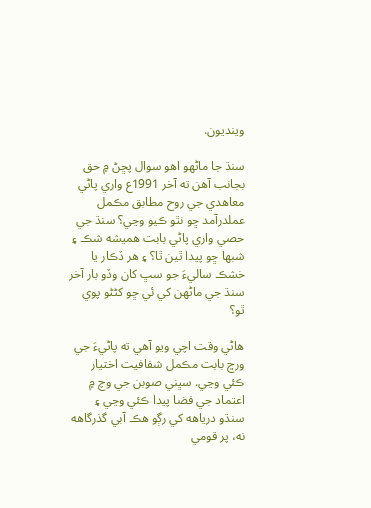وينديون.

سنڌ جا ماڻهو اهو سوال پڇڻ ۾ حق بجانب آهن ته آخر 1991ع واري پاڻي معاهدي جي روح مطابق مڪمل عملدرآمد ڇو نٿو ڪيو وڃي؟ سنڌ جي حصي واري پاڻي بابت هميشه شڪ ۽ شبها ڇو پيدا ٿين ٿا؟ ۽ هر ڏڪار يا خشڪ ساليءَ جو سڀ کان وڏو بار آخر سنڌ جي ماڻهن کي ئي ڇو کڻڻو پوي ٿو؟

هاڻي وقت اچي ويو آهي ته پاڻيءَ جي ورڇ بابت مڪمل شفافيت اختيار ڪئي وڃي. سڀني صوبن جي وچ ۾ اعتماد جي فضا پيدا ڪئي وڃي ۽ سنڌو درياهه کي رڳو هڪ آبي گذرگاهه نه، پر قومي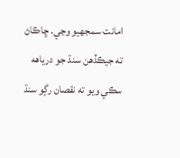امانت سمجهيو وڃي. ڇاڪاڻ ته جيڪڏهن سنڌ جو درياهه سڪي ويو ته نقصان رڳو سنڌ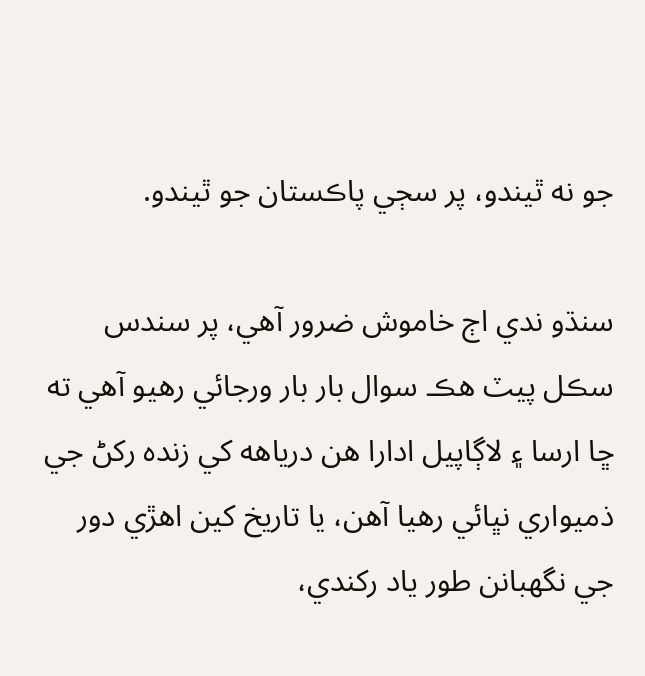جو نه ٿيندو، پر سڄي پاڪستان جو ٿيندو.

سنڌو ندي اڄ خاموش ضرور آهي، پر سندس سڪل پيٽ هڪ سوال بار بار ورجائي رهيو آهي ته ڇا ارسا ۽ لاڳاپيل ادارا هن درياهه کي زنده رکڻ جي ذميواري نڀائي رهيا آهن، يا تاريخ کين اهڙي دور جي نگهبانن طور ياد رکندي،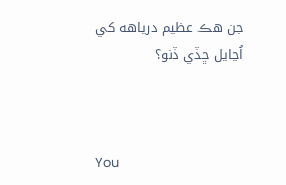جن هڪ عظيم درياهه کي اُڃايل ڇڏي ڏنو؟



You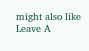might also like
Leave A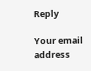Reply

Your email address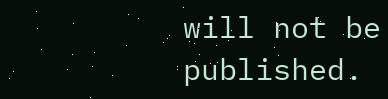will not be published.